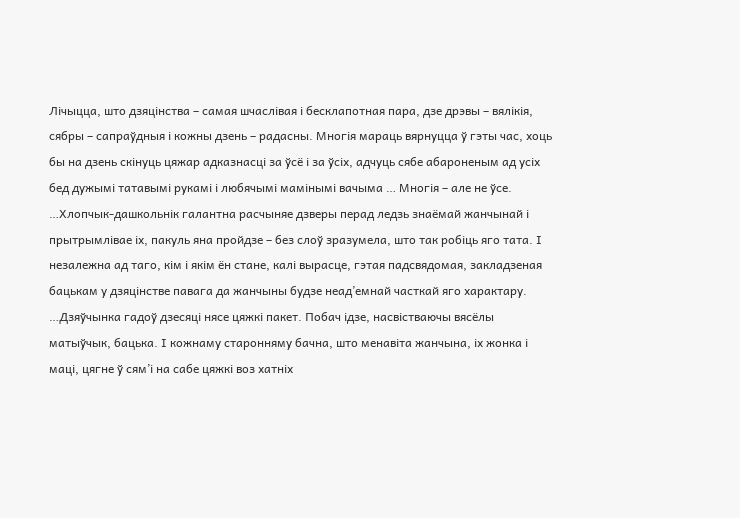Лічыцца, што дзяцінства – самая шчаслівая і бесклапотная пара, дзе дрэвы – вялікія, сябры – сапраўдныя і кожны дзень – радасны. Многія мараць вярнуцца ў гэты час, хоць бы на дзень скінуць цяжар адказнасці за ўсё і за ўсіх, адчуць сябе абароненым ад усіх бед дужымі татавымі рукамі і любячымі мамінымі вачыма … Многія – але не ўсе.
…Хлопчык-дашкольнік галантна расчыняе дзверы перад ледзь знаёмай жанчынай і прытрымлівае іх, пакуль яна пройдзе – без слоў зразумела, што так робіць яго тата. І незалежна ад таго, кім і якім ён стане, калі вырасце, гэтая падсвядомая, закладзеная бацькам у дзяцінстве павага да жанчыны будзе неад’емнай часткай яго характару.
…Дзяўчынка гадоў дзесяці нясе цяжкі пакет. Побач ідзе, насвістваючы вясёлы матыўчык, бацька. І кожнаму старонняму бачна, што менавіта жанчына, іх жонка і маці, цягне ў сям’і на сабе цяжкі воз хатніх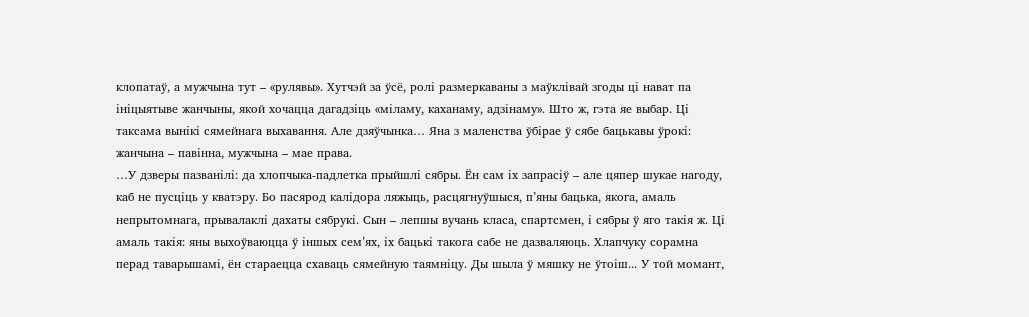клопатаў, а мужчына тут – «рулявы». Хутчэй за ўсё, ролі размеркаваны з маўклівай згоды ці нават па ініцыятыве жанчыны, якой хочацца дагадзіць «міламу, каханаму, адзінаму». Што ж, гэта яе выбар. Ці таксама вынікі сямейнага выхавання. Але дзяўчынка… Яна з маленства ўбірае ў сябе бацькавы ўрокі: жанчына – павінна, мужчына – мае права.
…У дзверы пазванілі: да хлопчыка-падлетка прыйшлі сябры. Ён сам іх запрасіў – але цяпер шукае нагоду, каб не пусціць у кватэру. Бо пасярод калідора ляжыць, расцягнуўшыся, п’яны бацька, якога, амаль непрытомнага, прывалаклі дахаты сябрукі. Сын – лепшы вучань класа, спартсмен, і сябры ў яго такія ж. Ці амаль такія: яны выхоўваюцца ў іншых сем’ях, іх бацькі такога сабе не дазваляюць. Хлапчуку сорамна перад таварышамі, ён стараецца схаваць сямейную таямніцу. Ды шыла ў мяшку не ўтоіш... У той момант,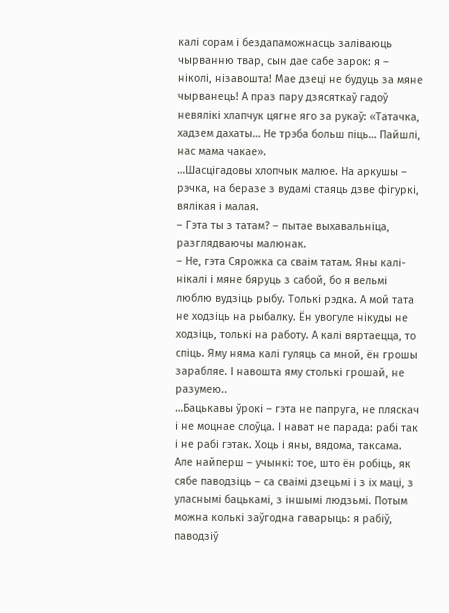калі сорам і бездапаможнасць заліваюць чырванню твар, сын дае сабе зарок: я – ніколі, нізавошта! Мае дзеці не будуць за мяне чырванець! А праз пару дзясяткаў гадоў невялікі хлапчук цягне яго за рукаў: «Татачка, хадзем дахаты… Не трэба больш піць… Пайшлі, нас мама чакае».
…Шасцігадовы хлопчык малюе. На аркушы – рэчка, на беразе з вудамі стаяць дзве фігуркі, вялікая і малая.
– Гэта ты з татам? – пытае выхавальніца, разглядваючы малюнак.
– Не, гэта Сярожка са сваім татам. Яны калі-нікалі і мяне бяруць з сабой, бо я вельмі люблю вудзіць рыбу. Толькі рэдка. А мой тата не ходзіць на рыбалку. Ён увогуле нікуды не ходзіць, толькі на работу. А калі вяртаецца, то спіць. Яму няма калі гуляць са мной, ён грошы зарабляе. І навошта яму столькі грошай, не разумею..
…Бацькавы ўрокі – гэта не папруга, не пляскач і не моцнае слоўца. І нават не парада: рабі так і не рабі гэтак. Хоць і яны, вядома, таксама. Але найперш – учынкі: тое, што ён робіць, як сябе паводзіць – са сваімі дзецьмі і з іх маці, з уласнымі бацькамі, з іншымі людзьмі. Потым можна колькі заўгодна гаварыць: я рабіў, паводзіў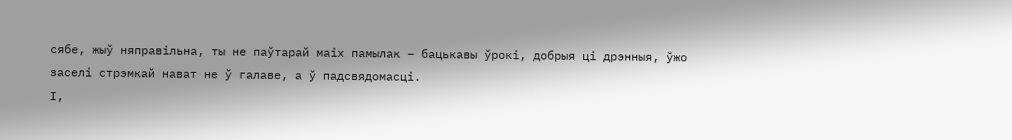сябе, жыў няправільна, ты не паўтарай маіх памылак – бацькавы ўрокі, добрыя ці дрэнныя, ўжо заселі стрэмкай нават не ў галаве, а ў падсвядомасці.
І,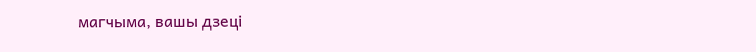магчыма, вашы дзеці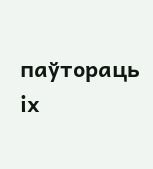паўтораць іх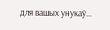для вашых унукаў…